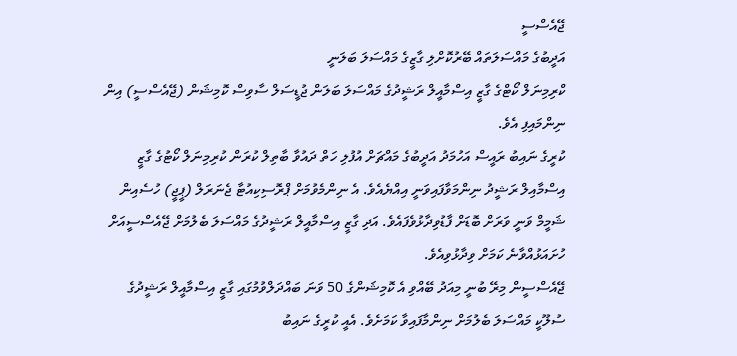ޖޭއެސްސީ
އަދީބުގެ މައްސަލަތައް ބޭރުކޮށްލި ގާޒީގެ މައްސަލަ ބަލަނީ
ކްރިމިނަލް ކޯޓްގެ ގާޒީ އިސްމާއީލް ރަޝީދުގެ މައްސަލަ ބަލަން ޖުޑީސަލް ސާވިސް ކޮމިޝަން (ޖޭއެސްސީ) އިން ނިންމައިފި އެވެ.
ކުރީގެ ނައިބު ރައީސް އަހުމަދު އަދީބުގެ މައްޗަށް އުފުލި ހަތް ދައުވާ ބާތިލް ކުރަން ކުރިމިނަލް ކޯޓުގެ ގާޒީ އިސްމާއިލް ރަޝީދު ނިންމަވާފައިވަނީ އިއްޔެއެވެ. އެ ނިންމެވުމަށް ޕްރޮސިކިއުޓާ ޖެނަރަލް (ޕީޖީ) ހުސެއިން ޝަމީމް ވަނީ ވަރަށް ބޮޑަށް ފާޑުވިދާޅުވެފައެވެ. އަދި ގާޒީ އިސްމާއީލް ރަޝީދުގެ މައްސަލަ ބެލުމަށް ޖޭއެސްސީއަށް ހުށައަޅުއްވާނެ ކަމަށް ވިދާޅުވިއެވެ.
ޖޭއެސްސީން މިރޭ ބުނީ މިއަދު ބޭއްވި އެ ކޮމިޝަންގެ 50 ވަނަ ބައްދަލްވުމުގައި ގާޒީ އިސްމާއީލް ރަޝީދުގެ ސުލޫކީ މައްސަލަ ބެލުމަށް ނިންމާފައިވާ ކަމަށެވެ. އެއީ ކުރީގެ ނައިބު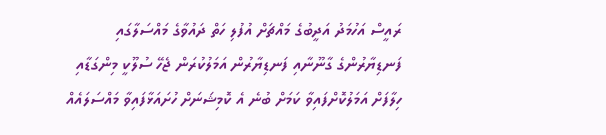ރައީސް އަހުމަދު އަދީބުގެ މައްޗަށް އުފުލި ހަތް ދައުވާގެ މައްސަލާގައި ފަނޑިޔާރުންގެ ގާނޫނާއި ފަނޑިޔާރުން އަމަލުކުރަން ޖެހޭ ސުލޫކީ މިންގަޑާއި ހިލާފަށް އަމަލުކޮށްފައިވާ ކަމަށް ބުނެ އެ ކޮމިޝަނަށް ހުށައަޅާފައިވާ މައްސަލައެއް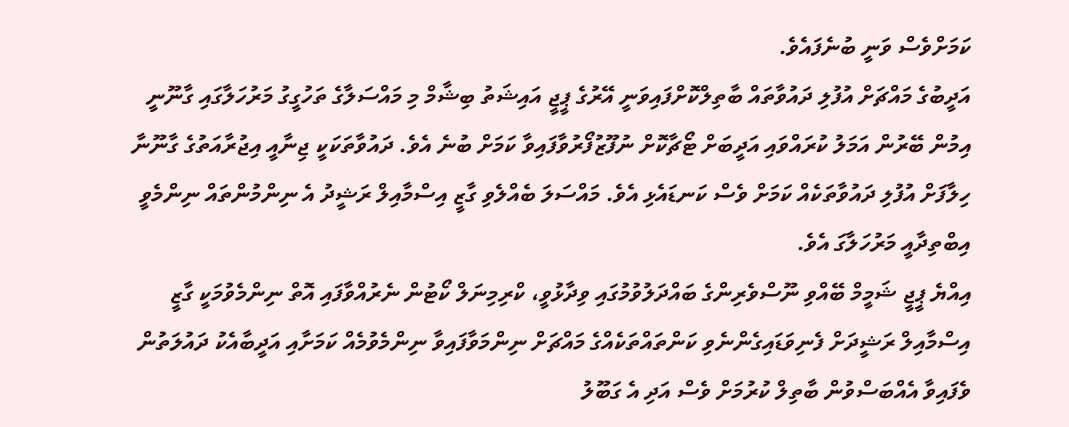ކަމަށްވެސް ވަނީ ބުނެފައެވެ.
އަދީބުގެ މައްޗަށް އުފުލި ދައުވާތައް ބާތިލްކޮށްފައިވަނީ އޭރުގެ ޕީޖީ އައިޝަތު ބިޝާމް މި މައްސަލާގެ ތަހުގީގު މަރުހަލާގައި ގާނޫނީ އިމުން ބޭރުން އަމަލު ކުރައްވައި އަދީބަށް ޓޯޗާކޮށް ނުފޫޒުފޯރުވާފައިވާ ކަމަށް ބުނެ އެވެ. ދައުވާތަކަކީ ޖިނާއީ އިޖުރާއަތުގެ ގާނޫނާ ހިލާފަށް އުފުލި ދައުވާތަކެއް ކަމަށް ވެސް ކަނޑައެޅި އެވެ. މައްސަލަ ބެއްލެވި ގާޒީ އިސްމާއިލް ރަޝީދު އެ ނިންމުންތައް ނިންމެވީ އިބްތިދާއީ މަރުހަލާގަ އެވެ.
އިއްޔެ ޕީޖީ ޝަމީމް ބޭއްވި ނޫސްވެރިންގެ ބައްދަލުވުމުގައި ވިދާޅުވީ، ކްރިމިނަލް ކޯޓުން ނެރުއްވާފައި އޮތް ނިންމެވުމަކީ ގާޒީ އިސްމާއިލް ރަޝީދަށް ފެނިވަޑައިގެންނެވި ކަންތައްތަކެއްގެ މައްޗަށް ނިންމަވާފައިވާ ނިންމެވުމެއް ކަމަށާއި އަދީބާއެކު ދައުލަތުން ވެފައިވާ އެއްބަސްވުން ބާތިލް ކުރުމަށް ވެސް އަދި އެ ގަބޫލު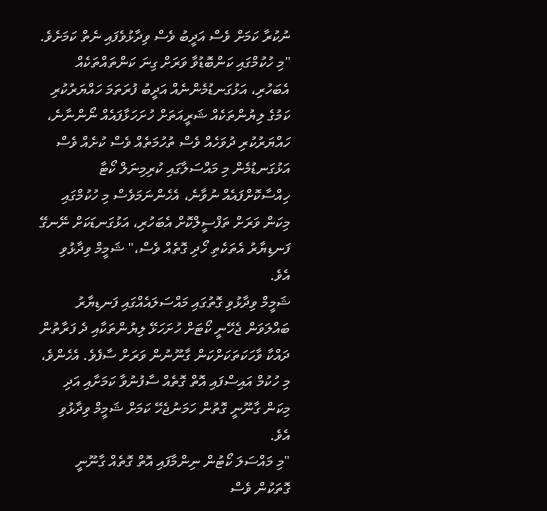ނުކުރާ ކަމަށް ވެސް އަދީބު ވެސް ވިދާޅުވެފައި ނެތް ކަމަށެވެ.
"މި ހުކުމްގައި ކަންބޮޑުވާ ވަރަށް ގިނަ ކަންތައްތަކެއް އެބަހުރި، އަޅުގަނޑުމެންނެއް އަދީބު ފުރަތަމަ ހައްޔަރުކުރި ކަމުގެ ލިޔުންތަކެއް ޝަރީއަތަށް ހުށަހަޅާފައެއް ނޯންނާނެ، ހައްޔަރުކުރި ދުވަހެއް ވެސް ތުހުމަތެއް ވެސް ކުށެއް ވެސް އަޅުގަނޑުމެން މި މައްސަލާގައި ކުރިމިނަލް ކޯޓާ ހިއްސާކޮށްފައެއް ނުވާނެ، އެހެންނަމަވެސް މި ހުކުމްގައި މިކަން ވަރަށް ތަފްސީލްކޮށް އެބަހުރި، އަޅުގަނޑަކަށް ނޭނގޭ ފަނޑިޔާރު އެތަކެތި ހޯދި ގޮތެއް ވެސް،" ޝަމީމް ވިދާޅުވި އެވެ.
ޝަމީމް ވިދާޅުވި ގޮތުގައި މައްސަލައެއްގައި ފަނޑިޔާރު ބައްލަވަން ޖެހޭނީ ކޯޓަށް ހުށަހަޅޭ ލިޔުންތަކާއި ދެ ފަރާތުން ދައްކާ ވާހަކަތަކަށްކަން ގާނޫނުން ވަރަށް ސާފެވެ. އެހެންވެ، މި ހުކުމް އައިސްފައި އޮތް ގޮތެއް ސާފުނުވާ ކަމަށާއި އަދި މިކަން ގާނޫނީ ގޮތުން ހަމަނުޖެހޭ ކަމަށް ޝަމީމް ވިދާޅުވި އެވެ.
"މި މައްސަލަ ކޯޓުން ނިންމާފައި އޮތް ގޮތެއް ގާނޫނީ ގޮތަކުން ވެސް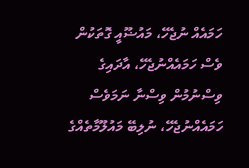ހަމައެއް ނުޖެހޭ، މައުޟޫއީ ގޮތަކުން ވެސް ހަމައެއްނުޖެހޭ، އާދައިގެ ވިސްނުމުން ވިސްނާ ނަމަވެސް ހަމައެއްނުޖެހޭ، ނުލިބޭ މައުލޫމާތެއްގެ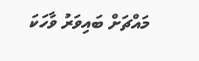މައްޗަށް ބައިވަރު ވާހަކަ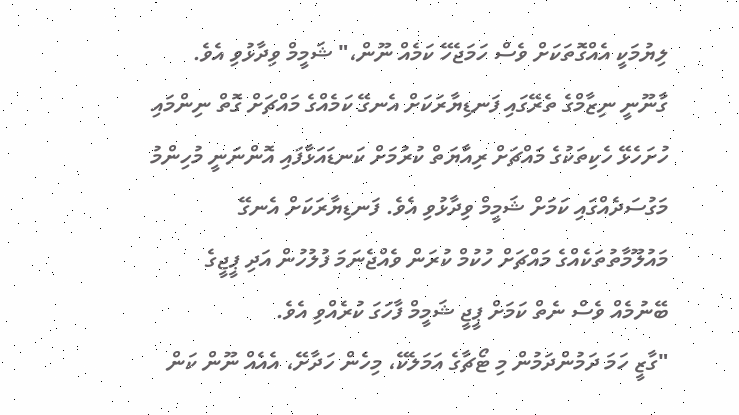ލިޔުމަކީ އެއްގޮތަކަށް ވެސް ހަމަޖެހޭ ކަމެއް ނޫން،" ޝަމީމް ވިދާޅުވި އެވެ.
ގާނޫނީ ނިޒާމްގެ ތެރޭގައި ފަނޑިޔާރަކަށް އެނގޭ ކަމެއްގެ މައްޗަށް ގޮތް ނިންމައި ހުށަހެޅޭ ހެކިތަކުގެ މައްޗަށް ރިއާޔަތް ކުރުމަށް ކަނޑައަޅާފައި އޮންނަނީ މުހިންމު މަގުސަދެއްގައި ކަމަށް ޝަމީމް ވިދާޅުވި އެވެ. ފަނޑިޔާރަކަށް އެނގޭ މައުލޫމާތުތަކެއްގެ މައްޗަށް ހުކުމް ކުރަން ވެއްޖެނަމަ ފުލުހުން އަދި ޕީޖީގެ ބޭނުމެއް ވެސް ނެތް ކަމަށް ޕީޖީ ޝަމީމް ފާހަގަ ކުރެއްވި އެވެ.
"ގާޒީ ހަމަ ދަމުންދަމުން މި ޓޯޗާގެ އަމަލެކޭ، މިހެން ހަދާށޭ، އެއެއް ނޫން ކަން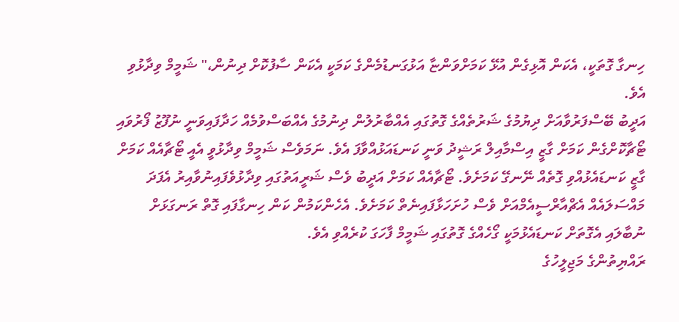ހިނގާ ގޮތަކީ، އެކަން އޮޅިގެން އުޅޭ ކަމަށްވަންޏާ އަޅުގަނޑުމެންގެ ކަމަކީ އެކަން ސާފުކޮށް ދިނުން،" ޝަމީމް ވިދާޅުވި އެވެ.
އަދީބު ބޭސްފަރުވާއަށް ދިޔުމުގެ ޝަރުތެއްގެ ގޮތުގައި އެއްބާރުލުން ދިނުމުގެ އެއްބަސްވުމެއް ހަދާފައިވަނީ ނުފޫޒު ފޯރުވައި ޓޯޗާކޮށްގެން ކަމަށް ގާޒީ އިސްމާއިލް ރަޝީދު ވަނީ ކަނޑައަޅުއްވާފަ އެވެ. ނަމަވެސް ޝަމީމް ވިދާޅުވީ އެއީ ޓޯޗާއެއް ކަމަށް ގާޒީ ކަނޑައެޅުއްވި ގޮތެއް ނޭނގޭ ކަމަށެވެ. ޓޯޗާއެއް ކަމަށް އަދީބު ވެސް ޝަރީއަތުގައި ވިދާޅުވެފައިނުވާއިރު އެފަދަ މައްސަލައެއް އެޗްއާރްސީއެމްއަށް ވެސް ހުށަހަޅާފައިނެތް ކަމަށެވެ. އެހެންކަމުން ކަން ހިނގާފައި ގޮތް ރަނގަޅަށް ނުބާލައި އެގޮތަށް ކަނޑައެޅުމަކީ ގޯހެއްގެ ގޮތުގައި ޝަމީމް ފާހަގަ ކުރެއްވި އެވެ.
ރައްޔިތުންގެ މަޖިލީހުގެ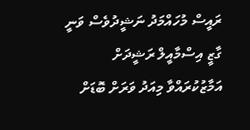ރައީސް މުހައްމަދު ނަޝީދުވެސް ވަނީ ގާޒީ އިސްމާއީލް ރަޝީދަށް އަމާޒުކުރައްވާ މިއަދު ވަރަށް ބޮޑަށް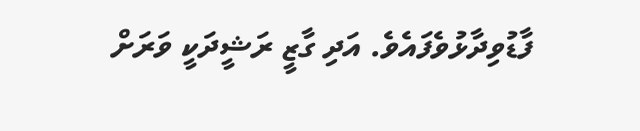ފާޑުވިދާޅުވެފައެވެ. އަދި ގާޒީ ރަޝީދަކީ ވަރަށް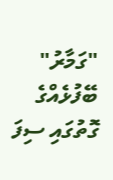"ގަމާރު" ބޭފުޅެއްގެ ގޮތުގައި ސިފަ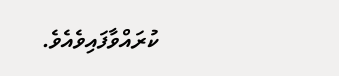ކުރައްވާފައިވެއެވެ.